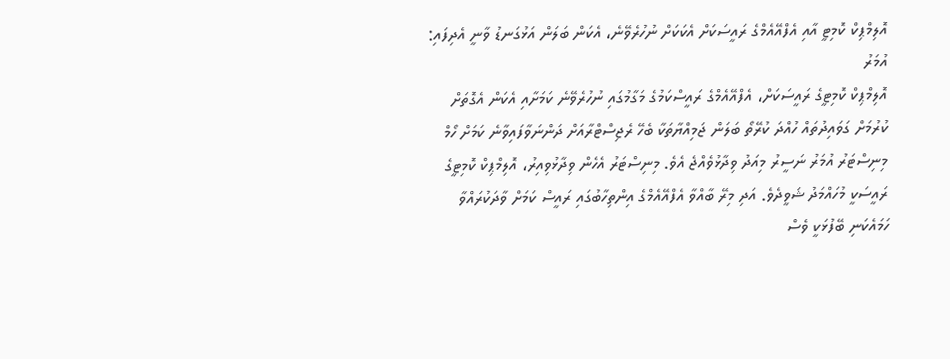އޮލިމްޕިކް ކޮމިޓީ އާއި އެފްއޭއެމްގެ ރައީސަކަށް އެކަކަށް ނުހުރެވޭނެ، އެކަން ބަލަން އަޅުގަނޑު ވާނީ އެދިފައި: އުމަރު
އޮލިމްޕިކް ކޮމިޓީގެ ރައީސަކަށް، އެފްއޭއެމްގެ ރައީސްކަމުގެ މަގާމުގައި ނުހުރެވޭނެ ކަމަށާއި އެކަން އެގޮތަށް ކުރުމަށް ގަވައިދުތައް ހުއްދަ ކުރޭތޯ ބަލަން ޖަމިއްޔާތަކާ ބެހޭ ރެޖިސްޓްރާއަށް ދަންނަވާފައިވާނެ ކަމަށް ހޯމް މިނިސްޓަރު އުމަރު ނަސީރު މިއަދު ވިދާޅުވެއްޖެ އެވެ. މިނިސްޓަރު އެހެން ވިދާޅުވިއިރު، އޮލިމްޕިކް ކޮމިޓީގެ ރައީސަކީ މުހައްމަދު ޝަވީދެވެ. އަދި މިރޭ ބާއްވާ އެފްއޭއެމްގެ އިންތިހާބުގައި ރައީސް ކަމަށް ވާދަކުރައްވާ ހަމައެކަނި ބޭފުޅަކީ ވެސް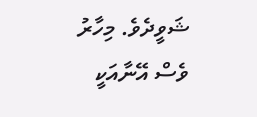ޝަވީދެވެ. މިހާރު ވެސް އޭނާއަކީ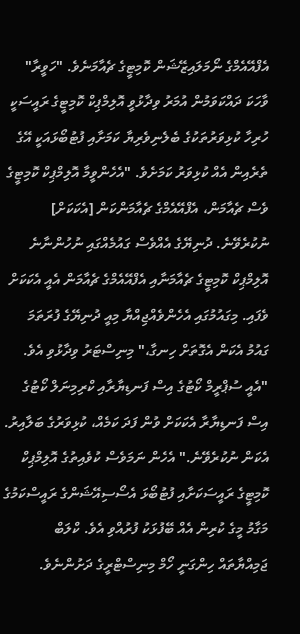އެފްއޭއެމްގެ ނޯމަލައިޒޭޝަން ކޮމިޓީގެ ޗެއާމަނެވެ. "ހަވީރާ" ވާހަކަ ދައްކަވަމުން އުމަރު ވިދާޅުވީ އޮލިމްޕިކް ކޮމިޓީގެ ރައީސަކީ ހުރިހާ ކުޅިވަރުތަކުގެ ބެލެނިވެރިޔާ ކަމަށާއި ފުޓުބޯޅައަކީ އޭގެ ތެރެއިން އެއް ކުޅިވަރު ކަމަށެވެ. "އެހެންވީމާ އޮލިމްޕިކް ކޮމިޓީގެ ވެސް ޗެއާމަން، އެފްއޭއެމްގެ ޗެއާމަންކަން [އެކަކަށް] ނުކުރެވޭނެ. ދުނިޔޭގެ އެއްވެސް ގައުމެއްގައި ނުހުންނާނެ އޮލިމްޕިކް ކޮމިޓީގެ ޗެއާމަނާއި އެފްއޭއެމްގެ ޗެއާމަން އެއީ އެކަކަށް ވެފައި. މިގައުމުގައި އެހެންވެއްޖިއްޔާ މިއީ ދުނިޔޭގެ ފުރަތަމަ ގައުމު އެކަން އެގޮތަށް ހިނގާ،" މިނިސްޓަރު ވިދާޅުވި އެވެ. "އެއީ ސުޕްރީމް ކޯޓުގެ އިސް ފަނޑިޔާރާއި ކްރިމިނަލް ކޯޓުގެ އިސް ފަނޑިޔާރާ އެކަކަށް ވުން ފަދަ ކަމެއް، ކުޅިވަރުގެ ބަލާއިރު. އެކަން ނުކުރެވޭނެ." އެހެން ނަމަވެސް ކުވެއިތުގެ އޮލިމްޕިކް ކޮމިޓީގެ ރައީސަކަށާއި ފުޓުބޯޅަ އެސޯސިއޭޝަންގެ ރައީސްކަމުގެ މަގާމު މީގެ ކުރިން އެއް ބޭފުޅަކު ފުރުއްވި އެވެ. ކްލަބް ޖަމިއްޔާތައް ހިންގަނީ ހޯމް މިނިސްޓްރީގެ ދަށުންނެވެ.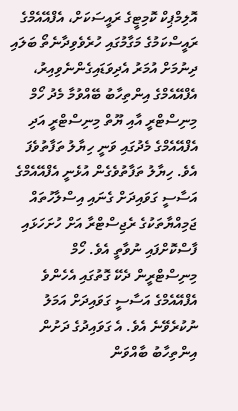އޮލިމްޕިކް ކޮމިޓީގެ ރައީސަކަށް، އެފްއޭއެމްގެ ރައީސްކަމުގެ މަގާމުގައި ހުރެވެވިދާނެތޯ ބަލައި ދިނުމަށް އުމަރު އެދިވަޑައިގެންނެވިއިރު، އެފްއޭއެމްގެ އިންތިހާބު ބޭއްވުމާ މެދު ހޯމް މިނިސްޓްރީ އާއި ޔޫތް މިނިސްޓްރީ އަދި އެފްއޭއެމްގެ މެދުގައި ވަނީ ހިޔާލު ތަފާތުވެފަ އެވެ. ހިޔާލު ތަފާތުވެގެން އުޅެނީ އެފްއޭއެމްގެ އަސާސީ ގަވައިދަށް ގެނައި އިސްލާހުތައް ޖަމިއްޔާތަކުގެ ރެޖިސްޓްރާ އަށް ހުށަހަޅައި ފާސްކޮށްފައި ނުވާތީ އެވެ. ހޯމް މިނިސްޓްރީން ދެކޭ ގޮތުގައި އެހެންވެ އެފްއޭއެމްގެ އަސާސީ ގަވައިދަށް އަމަލު ނުކުރެވޭނެ އެވެ. އެ ގަވައިދުގެ ދަށުން އިންތިހާބު ބާއްވަން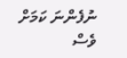ނުފެންނަ ކަމަށް ވެސް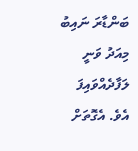ބަންޑާރަ ނައިބު މިއަދު ވަނީ ލަފާދެއްވައިފަ އެވެ. އެގޮތަށް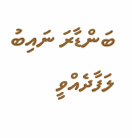ބަންޑާރަ ނައިބު ލަފާދެއްވީ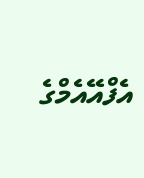އެފްއޭއެމްގެ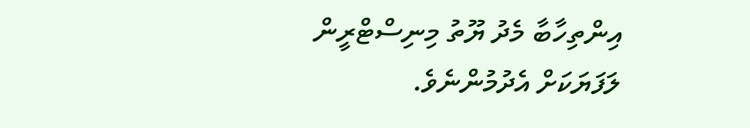އިންތިހާބާ މެދު ޔޫތު މިނިސްޓްރީން ލަފަޔަކަށް އެދުމުންނެވެ.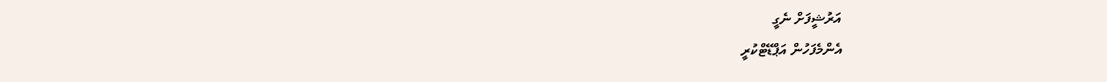އަރުޝީފަށް ނެގީ
އެންމެފަހުން އަޕްޑޭޓްކުރީ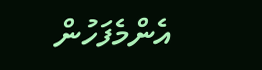އެންމެފަހުން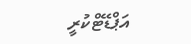އަޕްޑޭޓްކުރީ